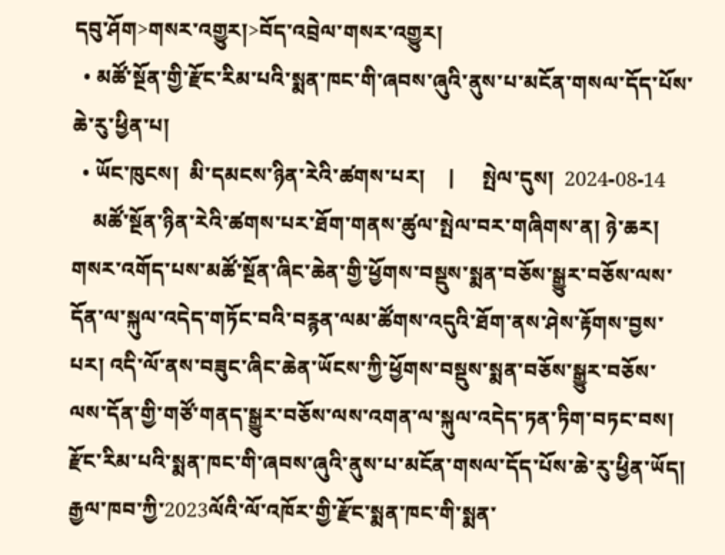དབུ་ཤོག>གསར་འགྱུར།>བོད་འབྲེལ་གསར་འགྱུར།
  • མཚོ་སྔོན་གྱི་རྫོང་རིམ་པའི་སྨན་ཁང་གི་ཞབས་ཞུའི་ནུས་པ་མངོན་གསལ་དོད་པོས་ཆེ་རུ་ཕྱིན་པ།
  • ཡོང་ཁུངས།  མི་དམངས་ཉིན་རེའི་ཚགས་པར།    |     སྤེལ་དུས།  2024-08-14
    མཚོ་སྔོན་ཉིན་རེའི་ཚགས་པར་ཐོག་གནས་ཚུལ་སྤེལ་བར་གཞིགས་ན། ཉེ་ཆར། གསར་འགོད་པས་མཚོ་སྔོན་ཞིང་ཆེན་གྱི་ཕྱོགས་བསྡུས་སྨན་བཅོས་སྒྱུར་བཅོས་ལས་དོན་ལ་སྐུལ་འདེད་གཏོང་བའི་བརྙན་ལམ་ཚོགས་འདུའི་ཐོག་ནས་ཤེས་རྟོགས་བྱས་པར། འདི་ལོ་ནས་བཟུང་ཞིང་ཆེན་ཡོངས་ཀྱི་ཕྱོགས་བསྡུས་སྨན་བཅོས་སྒྱུར་བཅོས་ལས་དོན་གྱི་གཙོ་གནད་སྒྱུར་བཅོས་ལས་འགན་ལ་སྐུལ་འདེད་ཏན་ཏིག་བཏང་བས། རྫོང་རིམ་པའི་སྨན་ཁང་གི་ཞབས་ཞུའི་ནུས་པ་མངོན་གསལ་དོད་པོས་ཆེ་རུ་ཕྱིན་ཡོད། རྒྱལ་ཁབ་ཀྱི་2023ལོའི་ལོ་འཁོར་གྱི་རྫོང་སྨན་ཁང་གི་སྨན་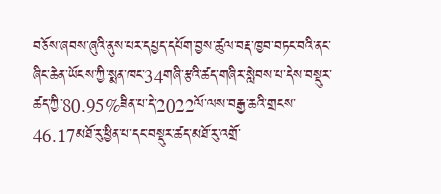བཅོས་ཞབས་ཞུའི་ནུས་པར་དཔྱད་དཔོག་བྱས་ཚུལ་བརྡ་ཁྱབ་བཏང་བའི་ནང་ཞིང་ཆེན་ཡོངས་ཀྱི་སྨན་ཁང་34གཞི་རྩའི་ཚད་གཞིར་སླེབས་པ་དེས་བསྡུར་ཚད་ཀྱི་80.95%ཟིན་པ་དེ་2022ལོ་ལས་བརྒྱ་ཆའི་གྲངས་46.17མཐོ་རུ་ཕྱིན་པ་དང་བསྡུར་ཚད་མཐོ་རུ་འགྲོ་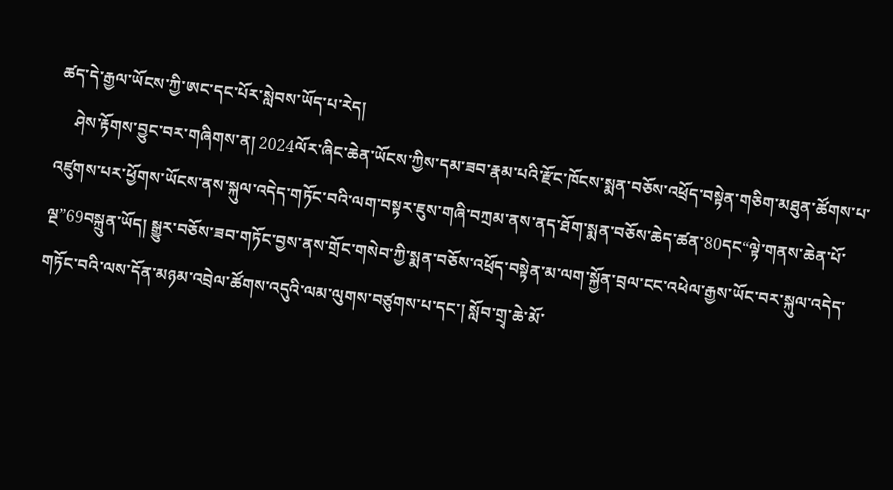ཚད་དེ་རྒྱལ་ཡོངས་ཀྱི་ཨང་དང་པོར་སླེབས་ཡོད་པ་རེད།
    ཤེས་རྟོགས་བྱུང་བར་གཞིགས་ན། 2024ལོར་ཞིང་ཆེན་ཡོངས་ཀྱིས་དམ་ཟབ་རྣམ་པའི་རྫོང་ཁོངས་སྨན་བཅོས་འཕྲོད་བསྟེན་གཅིག་མཐུན་ཚོགས་པ་འཛུགས་པར་ཕྱོགས་ཡོངས་ནས་སྐུལ་འདེད་གཏོང་བའི་ལག་བསྟར་ཇུས་གཞི་བཀྲམ་ནས་ནད་ཐོག་སྨན་བཅོས་ཆེད་ཚན་80དང“ལྟེ་གནས་ཆེན་པོ་ལྔ”69བསྐྲུན་ཡོད། སྒྱུར་བཅོས་ཟབ་གཏོང་བྱས་ནས་གྲོང་གསེབ་ཀྱི་སྨན་བཅོས་འཕྲོད་བསྟེན་མ་ལག་སྐྱོན་བྲལ་ངང་འཕེལ་རྒྱས་ཡོང་བར་སྐུལ་འདེད་གཏོང་བའི་ལས་དོན་མཉམ་འབྲེལ་ཚོགས་འདུའི་ལམ་ལུགས་བཙུགས་པ་དང་། སློབ་གྲྭ་ཆེ་མོ་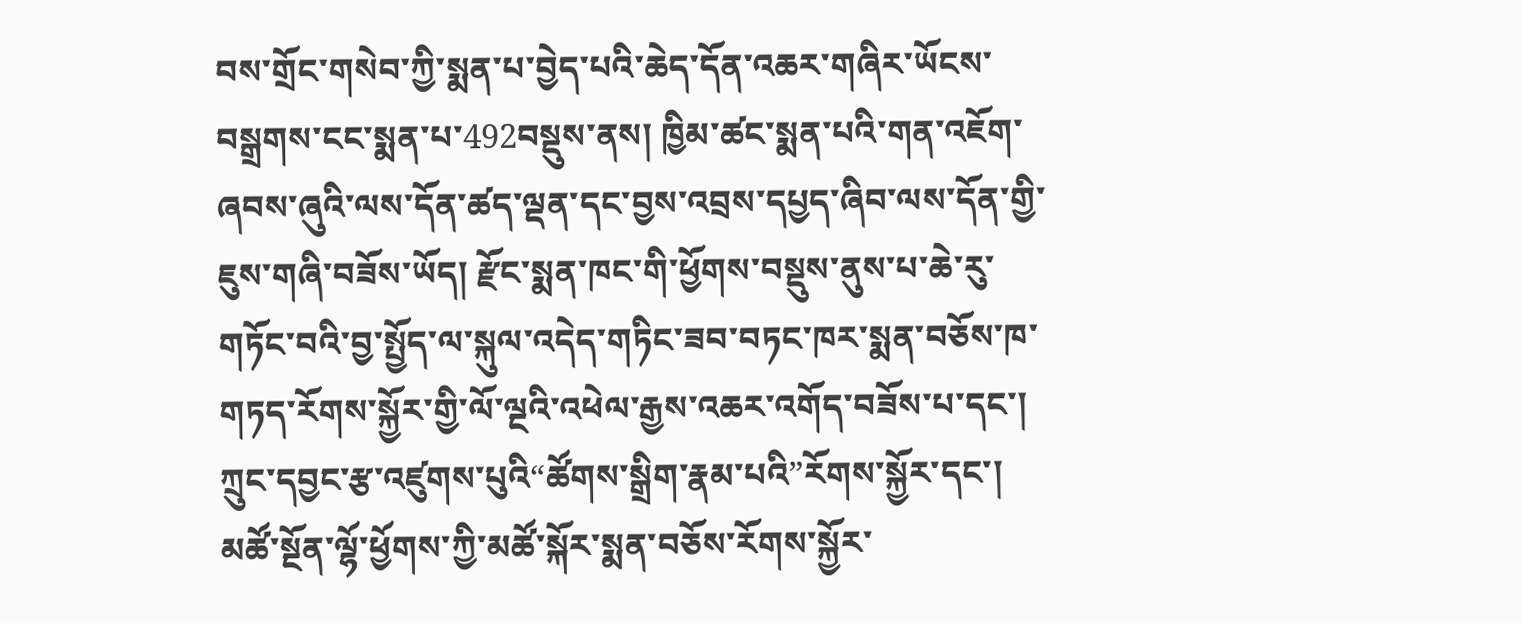བས་གྲོང་གསེབ་ཀྱི་སྨན་པ་བྱེད་པའི་ཆེད་དོན་འཆར་གཞིར་ཡོངས་བསྒྲགས་ངང་སྨན་པ་492བསྡུས་ནས། ཁྱིམ་ཚང་སྨན་པའི་གན་འཇོག་ཞབས་ཞུའི་ལས་དོན་ཚད་ལྡན་དང་བྱས་འབྲས་དཔྱད་ཞིབ་ལས་དོན་གྱི་ཇུས་གཞི་བཟོས་ཡོད། རྫོང་སྨན་ཁང་གི་ཕྱོགས་བསྡུས་ནུས་པ་ཆེ་རུ་གཏོང་བའི་བྱ་སྤྱོད་ལ་སྐུལ་འདེད་གཏིང་ཟབ་བཏང་ཁར་སྨན་བཅོས་ཁ་གཏད་རོགས་སྐྱོར་གྱི་ལོ་ལྔའི་འཕེལ་རྒྱས་འཆར་འགོད་བཟོས་པ་དང་། ཀྲུང་དབྱང་རྩ་འཛུགས་པུའི“ཚོགས་སྒྲིག་རྣམ་པའི”རོགས་སྐྱོར་དང་། མཚོ་སྔོན་ལྷོ་ཕྱོགས་ཀྱི་མཚོ་སྐོར་སྨན་བཅོས་རོགས་སྐྱོར་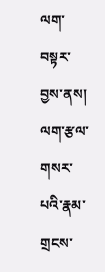ལག་བསྟར་བྱས་ནས། ལག་རྩལ་གསར་པའི་རྣམ་གྲངས་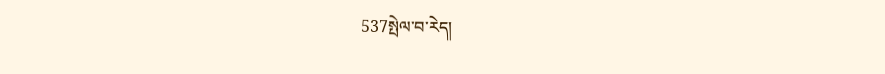537སྤེལ་བ་རེད།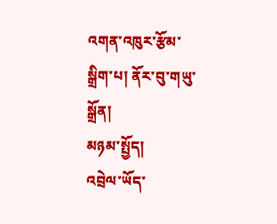འགན་འཁུར་རྩོམ་སྒྲིག་པ། ནོར་བུ་གཡུ་སྒྲོན།
མཉམ་སྤྱོད།
འབྲེལ་ཡོད་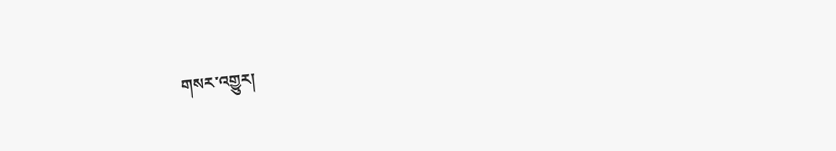གསར་འགྱུར།